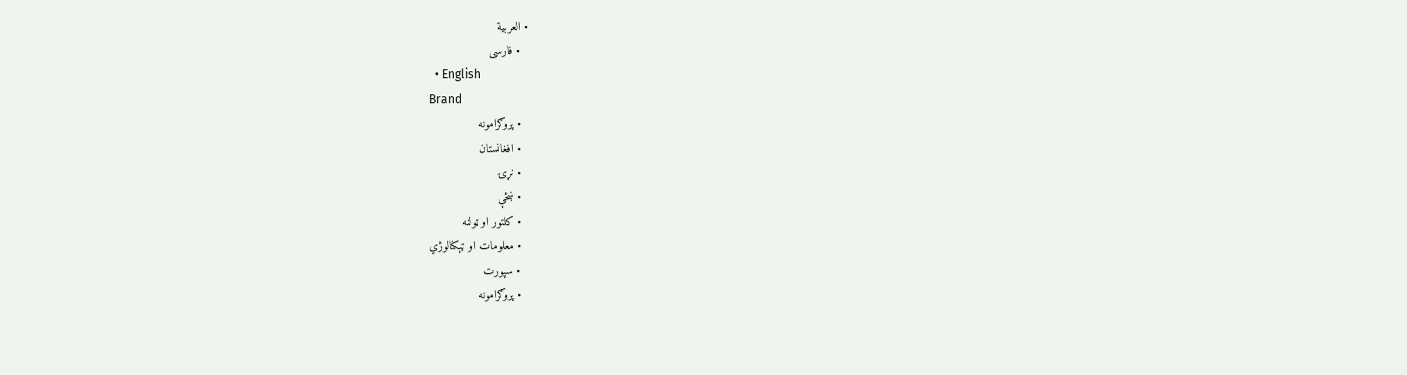• العربية
  • فارسی
  • English
Brand
  • پروګرامونه
  • افغانستان
  • نړۍ
  • ښځې
  • کلتور او ټولنه
  • معلومات او ټېکنالوژي
  • سپورت
  • پروګرامونه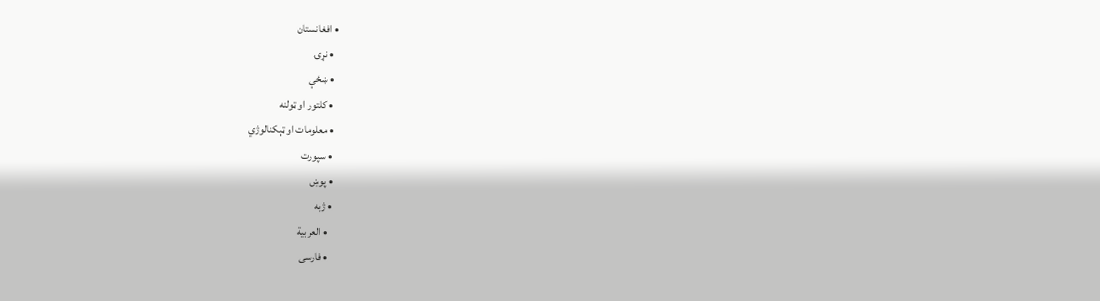• افغانستان
  • نړۍ
  • ښځې
  • کلتور او ټولنه
  • معلومات او ټېکنالوژي
  • سپورت
  • پوښ
  • ژبه
    • العربية
    • فارسی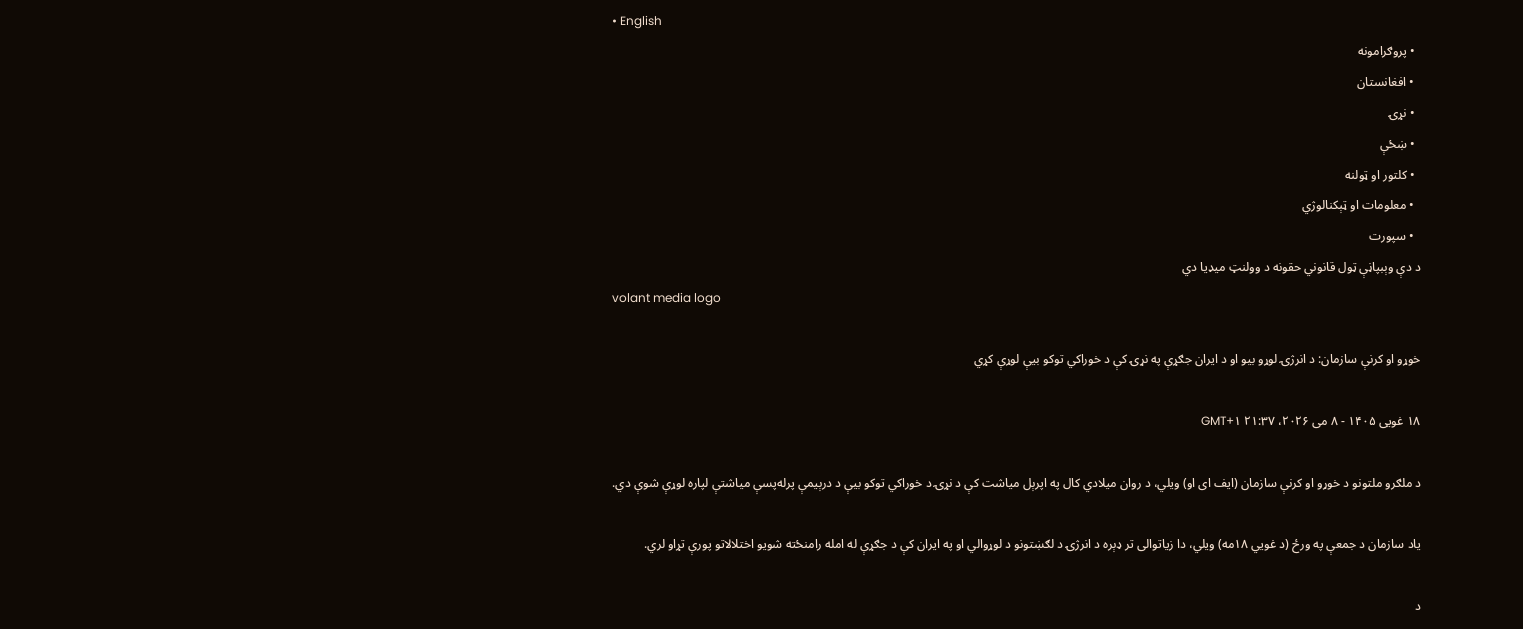• English
  • پروګرامونه
  • افغانستان
  • نړۍ
  • ښځې
  • کلتور او ټولنه
  • معلومات او ټېکنالوژي
  • سپورت
د دې وېبپاڼې ټول قانوني حقونه د وولنټ میډیا دي
volant media logo

خوړو او کرنې سازمان: د انرژۍ لوړو بیو او د ایران جګړې په نړۍ کې د خوراکي توکو بیې لوړې کړي

۱۸ غویی ۱۴۰۵ - ۸ می ۲۰۲۶، ۲۱:۳۷ GMT+۱

د ملګرو ملتونو د خوړو او کرنې سازمان (ایف ای او) ویلي، د روان میلادي کال په اپرېل میاشت کې د نړۍ د خوراکي توکو بیې د درېیمې پرله‌پسې میاشتې لپاره لوړې شوې دي.

یاد سازمان د جمعې په ورځ (د غویي ۱۸مه) ویلي، دا زیاتوالی تر ډېره د انرژۍ د لګښتونو د لوړوالي او په ایران کې د جګړې له امله رامنځته شویو اختلالاتو پورې تړاو لري.

د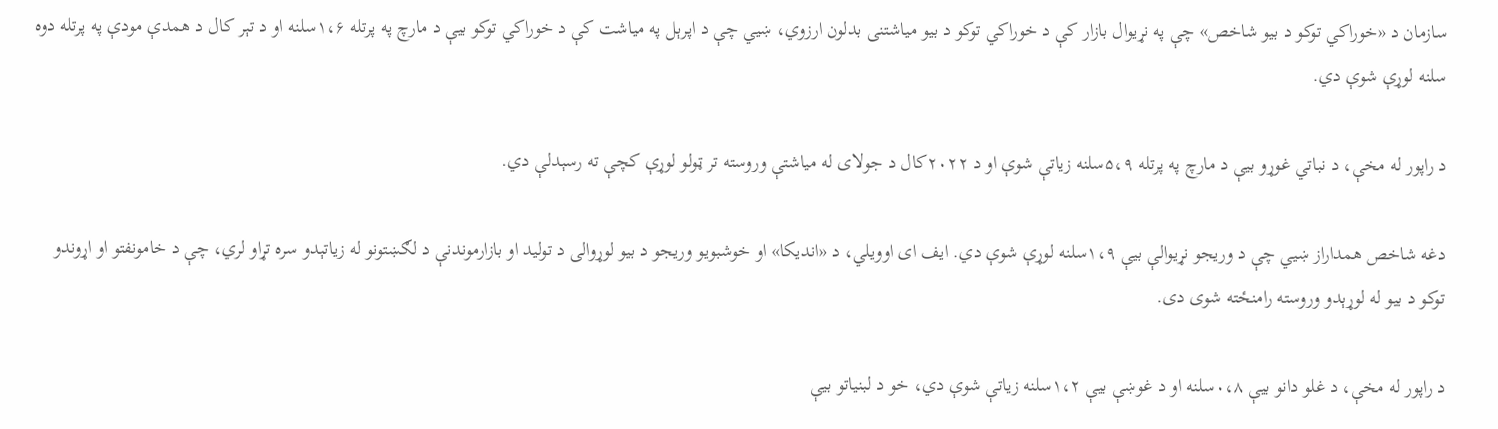سازمان د «خوراکي توکو د بیو شاخص» چې په نړیوال بازار کې د خوراکي توکو د بیو میاشتنی بدلون ارزوي، ښيي چې د اپرېل په میاشت کې د خوراکي توکو بیې د مارچ په پرتله ۱،۶سلنه او د تېر کال د همدې مودې په پرتله دوه سلنه لوړې شوې دي.

د راپور له مخې، د نباتي غوړو بیې د مارچ په پرتله ۵،۹سلنه زیاتې شوې او د ۲۰۲۲کال د جولای له میاشتې وروسته تر ټولو لوړې کچې ته رسېدلې دي.

دغه شاخص همداراز ښيي چې د وریجو نړیوالې بیې ۱،۹سلنه لوړې شوې دي. ایف ای اوویلي، د «اندیکا» او خوشبویو وریجو د بیو لوړوالی د تولید او بازارموندنې د لګښتونو له زیاتېدو سره تړاو لري، چې د خامونفتو او اړوندو توکو د بیو له لوړېدو وروسته رامنځته شوی دی.

د راپور له مخې، د غلو دانو بیې ۰،۸سلنه او د غوښې بیې ۱،۲سلنه زیاتې شوې دي، خو د لبنیاتو بیې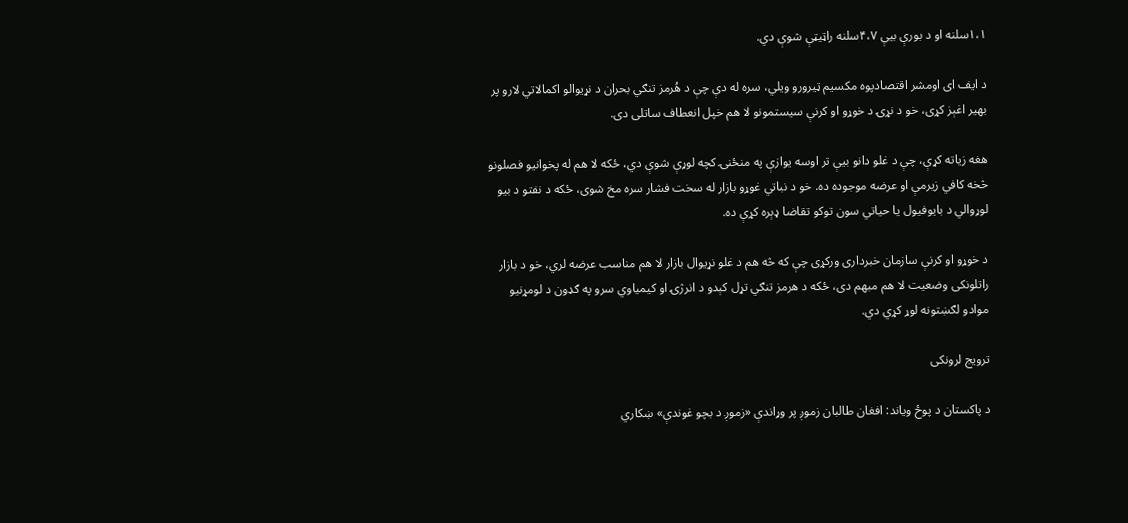۱،۱سلنه او د بورې بیې ۴،۷سلنه راټیټې شوې دي.

د ایف ای اومشر اقتصادپوه مکسیم ټیرورو ویلي، سره له دې چې د هُرمز تنګي بحران د نړیوالو اکمالاتي لارو پر بهیر اغېز کړی، خو د نړۍ د خوړو او کرنې سیستمونو لا هم خپل انعطاف ساتلی دی.

هغه زیاته کړې، چې د غلو دانو بیې تر اوسه یوازې په منځنۍ کچه لوړې شوې دي، ځکه لا هم له پخوانیو فصلونو څخه کافي زیرمې او عرضه موجوده ده. خو د نباتي غوړو بازار له سخت فشار سره مخ شوی، ځکه د نفتو د بیو لوړوالي د بایوفیول یا حیاتي سون توکو تقاضا ډېره کړې ده.

د خوړو او کرنې سازمان خبرداری ورکړی چې که څه هم د غلو نړیوال بازار لا هم مناسب عرضه لري، خو د بازار راتلونکی وضعیت لا هم مبهم دی، ځکه د هرمز تنګي تړل کېدو د انرژۍ او کیمیاوي سرو په ګډون د لومړنیو موادو لګښتونه لوړ کړي دي.

ترویج لرونکی

د پاکستان د پوځ ویاند: افغان طالبان زموږ پر وړاندې «زموږ د بچو غوندې» ښکاري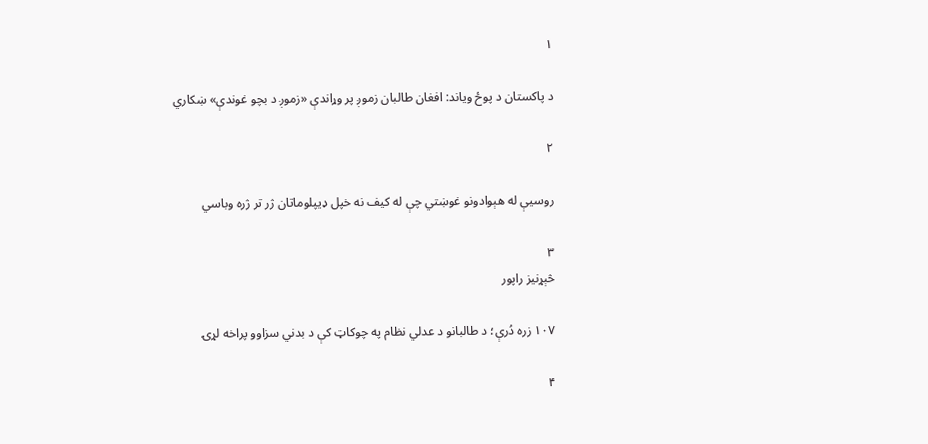۱

د پاکستان د پوځ ویاند: افغان طالبان زموږ پر وړاندې «زموږ د بچو غوندې» ښکاري

۲

روسیې له هېوادونو غوښتي چې له کیف نه خپل ډیپلوماتان ژر تر ژره وباسي

۳
څېړنیز راپور

۱۰۷ زره دُرې؛ د طالبانو د عدلي نظام په چوکاټ کې د بدني سزاوو پراخه لړۍ

۴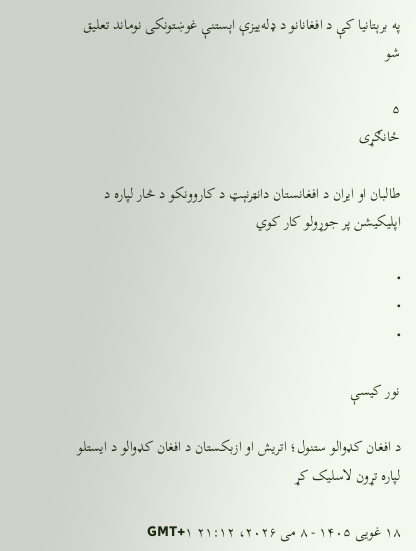په برېتانیا کې د افغانانو د ډله‌ییزې اېستنې غوښتونکی نوماند تعلیق شو

۵
ځانګړی

طالبان او ایران د افغانستان دانټرنېټ د کاروونکو د څار لپاره د اپلیکیشن پر جوړولو کار کوي

•
•
•

نور کیسې

د افغان کډوالو ستنول؛ اتریش او ازبکستان د افغان کډوالو د ایستلو لپاره تړون لاسلیک کړ

۱۸ غویی ۱۴۰۵ - ۸ می ۲۰۲۶، ۲۱:۱۲ GMT+۱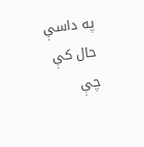په داسې حال کې چې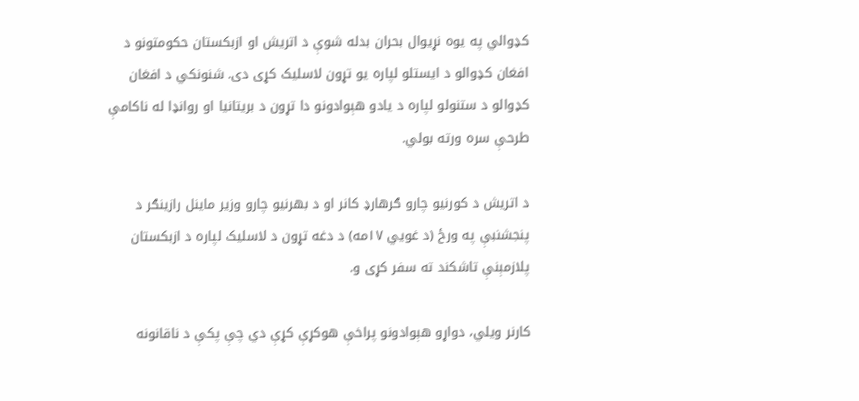کډوالي په یوه نړیوال بحران بدله شوې د اتریش او ازبکستان حکومتونو د افغان کډوالو د ایستلو لپاره یو تړون لاسلیک کړی دی. شنونکي د افغان کډوالو د ستنولو لپاره د یادو هېوادونو دا تړون د بریتانیا او روانډا له ناکامې طرحې سره ورته بولي.

د اتریش د کورنیو چارو ګرهارډ کانر او د بهرنیو چارو وزیر ماینل رازینګر د پنجشنبې په ورځ (د غویي ۱۷مه) د دغه تړون د لاسلیک لپاره د ازبکستان پلازمېنې تاشکند ته سفر کړی و.

کارنر ویلي، دواړو هېوادونو پراخې هوکړې کړې دي چې پکې د ناقانونه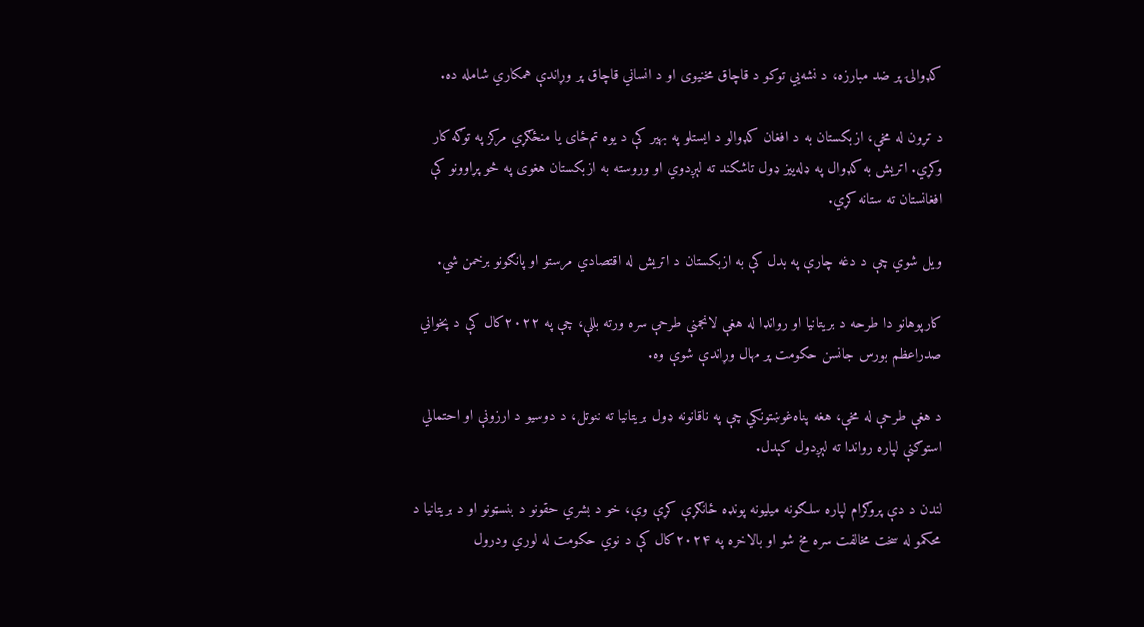کډوالۍ پر ضد مبارزه، د نشه‌يي توکو د قاچاق مخنیوی او د انساني قاچاق پر وړاندې همکاري شامله ده.

د تړون له مخې، ازبکستان به د افغان کډوالو د ایستلو په بهیر کې د یوه تم‌ځای یا منځګړي مرکز په توګه کار وکړي. اتریش به کډوال په ډله‌ییز ډول تاشکند ته لېږدوي او وروسته به ازبکستان هغوی په څو پړاوونو کې افغانستان ته ستانه کړي.

ویل شوي چې د دغه چارې په بدل کې به ازبکستان د اتریش له اقتصادي مرستو او پانګونو برخمن شي.

کارپوهانو دا طرحه د بریتانیا او روانډا له هغې لانجمنې طرحې سره ورته بللې، چې په ۲۰۲۲کال کې د پخواني صدراعظم بورس جانسن حکومت پر مهال وړاندې شوې وه.

د هغې طرحې له مخې، هغه پناه‌غوښتونکي چې په ناقانونه ډول بریتانیا ته ننوتل، د دوسیو د ارزونې او احتمالي استوګنې لپاره رواندا ته لېږدول کېدل.

لندن د دې پروګرام لپاره سلګونه میلیونه پونډه ځانګړې کړې وې، خو د بشري حقونو د بنسټونو او د بریتانیا د محکمو له سخت مخالفت سره مخ شو او بالاخره په ۲۰۲۴کال کې د نوي حکومت له لوري ودرول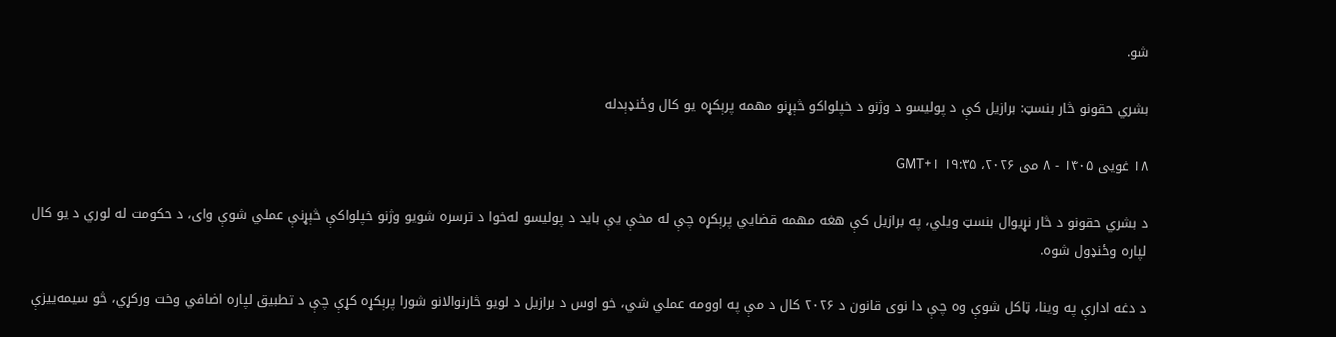شو.

بشري حقونو څار بنسټ: برازیل کې د پولیسو د وژنو د خپلواکو څېړنو مهمه پرېکړه یو کال وځنډېدله

۱۸ غویی ۱۴۰۵ - ۸ می ۲۰۲۶، ۱۹:۳۵ GMT+۱

د بشري حقونو د څار نړیوال بنسټ ویلي، په برازیل کې هغه مهمه قضایي پرېکړه چې له مخې یې باید د پولیسو له‌خوا د ترسره شویو وژنو خپلواکې څېړنې عملي شوې وای، د حکومت له لوري د یو کال لپاره وځنډول شوه.

د دغه ادارې په وینا، ټاکل شوې وه چې دا نوی قانون د ۲۰۲۶ کال د مې په اوومه عملي شي، خو اوس د برازیل د لویو څارنوالانو شورا پرېکړه کړې چې د تطبیق لپاره اضافي وخت ورکړي، څو سیمه‌ییزې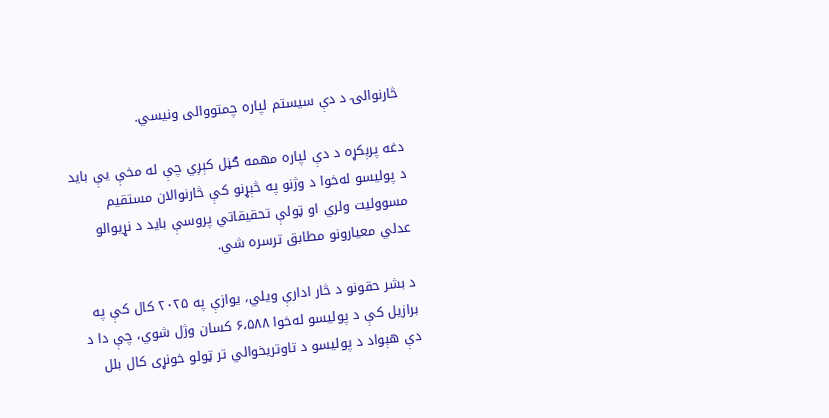څارنوالۍ د دې سیستم لپاره چمتووالی ونیسي.

دغه پرېکړه د دې لپاره مهمه ګڼل کېږي چې له مخې یې باید د پولیسو له‌خوا د وژنو په څېړنو کې څارنوالان مستقیم مسوولیت ولري او ټولې تحقیقاتي پروسې باید د نړیوالو عدلي معیارونو مطابق ترسره شي.

د بشر حقونو د څار ادارې ویلي، یوازې په ۲۰۲۵ کال کې په برازیل کې د پولیسو له‌خوا ۶،۵۸۸ کسان وژل شوي، چې دا د دې هېواد د پولیسو د تاوتریخوالي تر ټولو خونړی کال بلل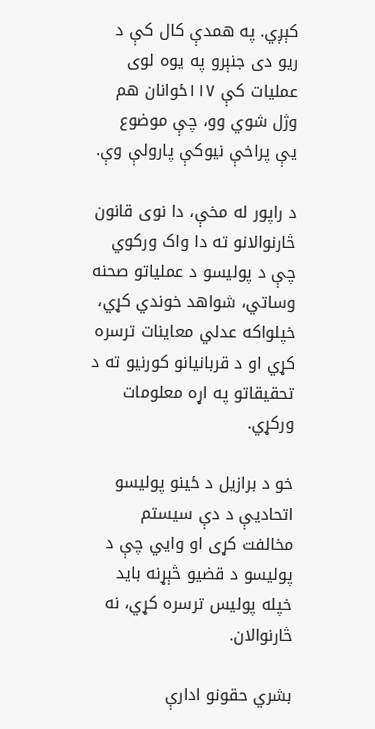کېږي. په همدې کال کې د ریو دی جنېرو په یوه لوی عملیات کې ۱۱۷ځوانان هم وژل شوي وو، چې موضوع یې پراخې نیوکې پارولې وې.

د راپور له مخې، دا نوی قانون څارنوالانو ته دا واک ورکوي چې د پولیسو د عملیاتو صحنه وساتي، شواهد خوندي کړي، خپلواکه عدلي معاینات ترسره کړي او د قربانیانو کورنیو ته د تحقیقاتو په اړه معلومات ورکړي.

خو د برازیل د ځینو پولیسو اتحادیې د دې سیستم مخالفت کړی او وایي چې د پولیسو د قضیو څېړنه باید خپله پولیس ترسره کړي، نه څارنوالان.

بشري حقونو ادارې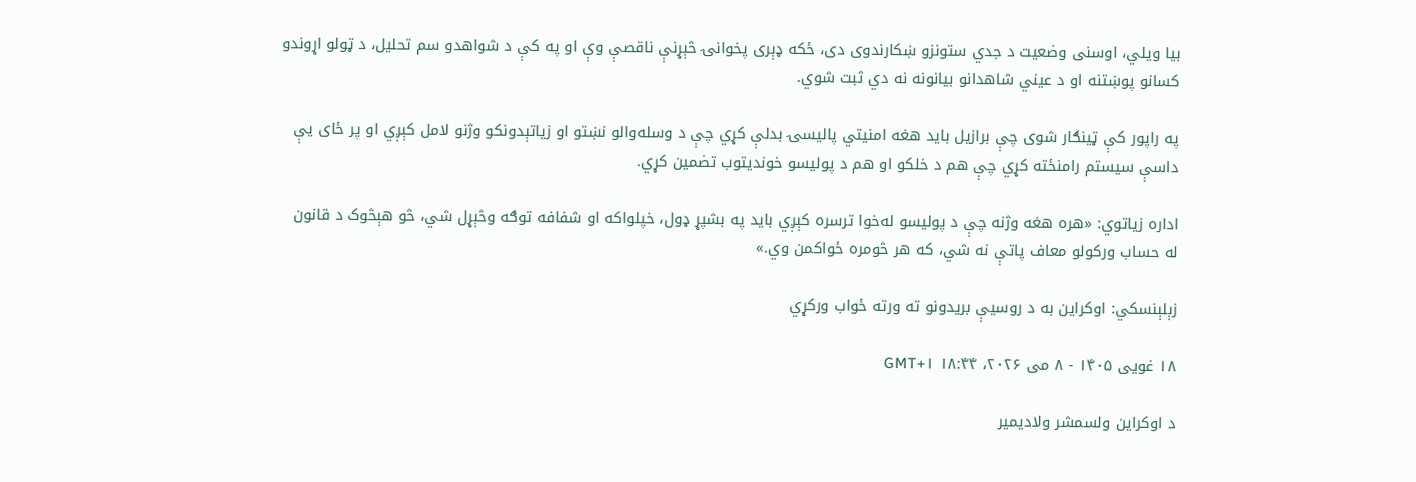بیا ویلي، اوسنی وضعیت د جدي ستونزو ښکارندوی دی، ځکه ډېری پخوانۍ څېړنې ناقصې وې او په کې د شواهدو سم تحلیل، د ټولو اړوندو کسانو پوښتنه او د عیني شاهدانو بیانونه نه دي ثبت شوي.

په راپور کې ټینګار شوی چې برازیل باید هغه امنیتي پالیسۍ بدلې کړي چې د وسله‌والو نښتو او زیاتېدونکو وژنو لامل کېږي او پر ځای یې داسې سیستم رامنځته کړي چې هم د خلکو او هم د پولیسو خوندیتوب تضمین کړي.

اداره زیاتوي: «هره هغه وژنه چې د پولیسو له‌خوا ترسره کېږي باید په بشپړ ډول، خپلواکه او شفافه توګه وڅېړل شي، څو هېڅوک د قانون له حساب ورکولو معاف پاتې نه شي، که هر څومره ځواکمن وي.»

زېلېنسکي: اوکراین به د روسیې بریدونو ته ورته ځواب ورکړي

۱۸ غویی ۱۴۰۵ - ۸ می ۲۰۲۶، ۱۸:۴۴ GMT+۱

د اوکراین ولسمشر ولادیمیر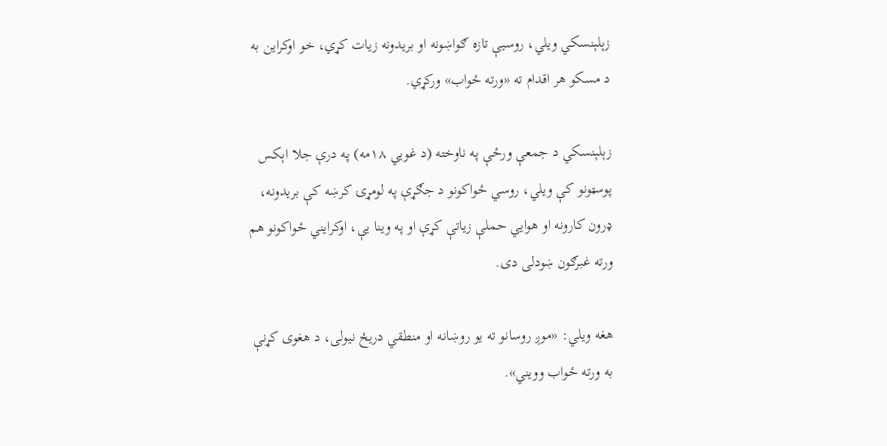زېلېنسکي ویلي، روسیې تازه ګواښونه او بریدونه زیات کړي، خو اوکراین به د مسکو هر اقدام ته «ورته ځواب» ورکړي.

زېلېنسکي د جمعې ورځې په ناوخته (د غويي ۱۸مه) په درې جلا اېکس پوسټونو کې ویلي، روسي ځواکونو د جګړې په لومړۍ کرښه کې بریدونه، ډرون کارونه او هوايي حملې زیاتې کړې او په وینا یې، اوکرایني ځواکونو هم ورته غبرګون ښودلی دی.

هغه ویلي: «موږ روسانو ته یو روښانه او منطقي دریځ نیولی، د هغوی کړنې به ورته ځواب وویني».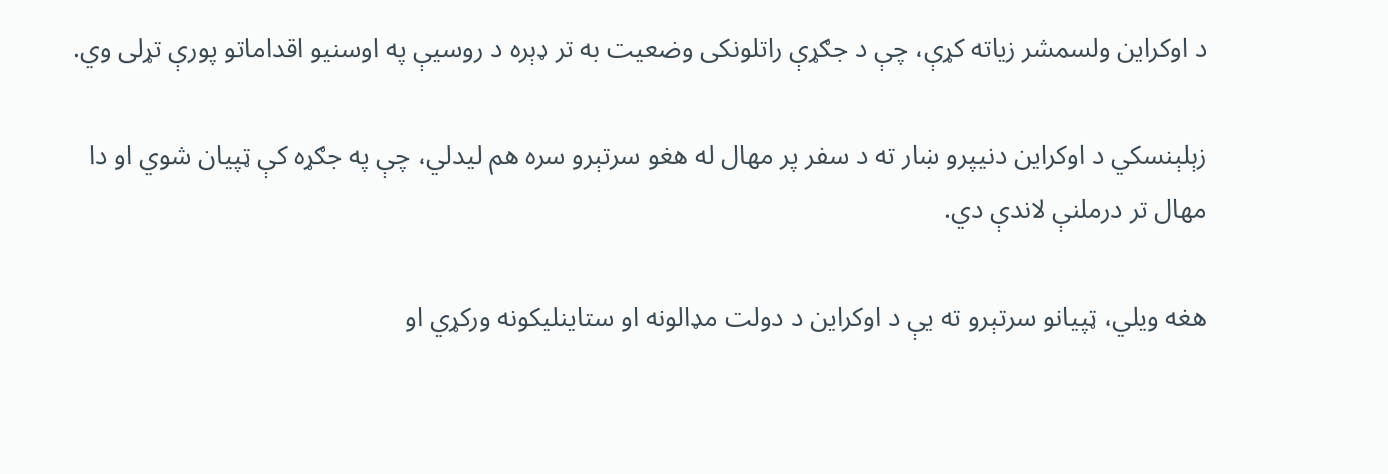د اوکراین ولسمشر زیاته کړې، چې د جګړې راتلونکی وضعیت به تر ډېره د روسیې په اوسنیو اقداماتو پورې تړلی وي.

زېلېنسکي د اوکراین دنیپرو ښار ته د سفر پر مهال له هغو سرتېرو سره هم لیدلي، چې په جګړه کې ټپیان شوي او دا مهال تر درملنې لاندې دي.

هغه ویلي، ټپیانو سرتېرو ته یې د اوکراین د دولت مډالونه او ستاینلیکونه ورکړي او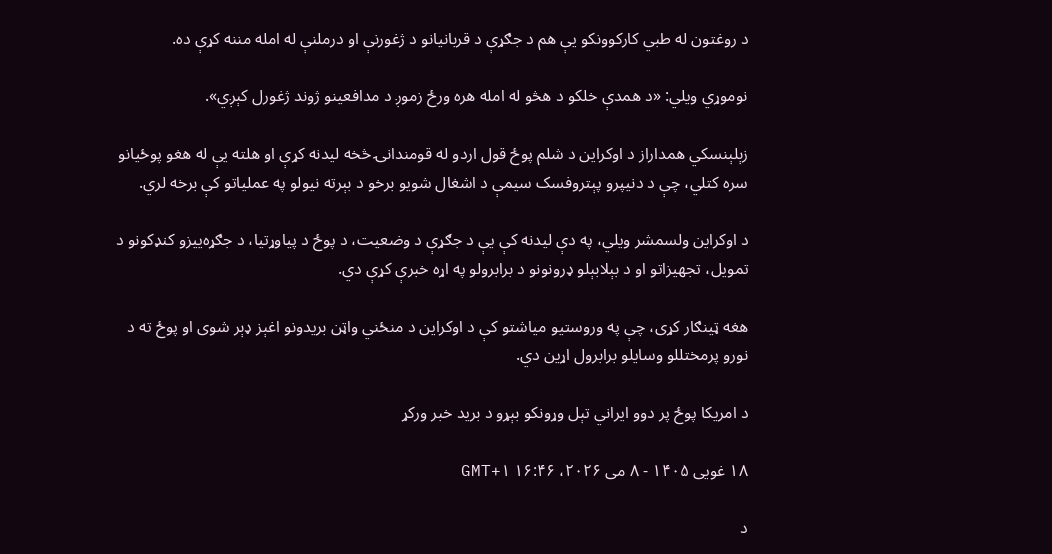د روغتون له طبي کارکوونکو یې هم د جګړې د قربانیانو د ژغورنې او درملنې له امله مننه کړې ده.

نوموړي ویلي: «د همدې خلکو د هڅو له امله هره ورځ زموږ د مدافعینو ژوند ژغورل کېږي».

زېلېنسکي همداراز د اوکراین د شلم پوځ قول اردو له قومندانۍ څخه لیدنه کړې او هلته یې له هغو پوځیانو سره کتلي، چې د دنیپرو پېتروفسک سیمې د اشغال شویو برخو د بېرته نیولو په عملیاتو کې برخه لري.

د اوکراین ولسمشر ویلي، په دې لیدنه کې یې د جګړې د وضعیت، د پوځ د پیاوړتیا، د جګړه‌ییزو کنډکونو د تمویل، تجهیزاتو او د بېلابېلو ډرونونو د برابرولو په اړه خبرې کړې دي.

هغه ټینګار کړی، چې په وروستیو میاشتو کې د اوکراین د منځني واټن بریدونو اغېز ډېر شوی او پوځ ته د نورو پرمختللو وسایلو برابرول اړین دي.

د امریکا پوځ پر دوو ایراني تېل وړونکو بېړو د برید خبر ورکړ

۱۸ غویی ۱۴۰۵ - ۸ می ۲۰۲۶، ۱۶:۴۶ GMT+۱

د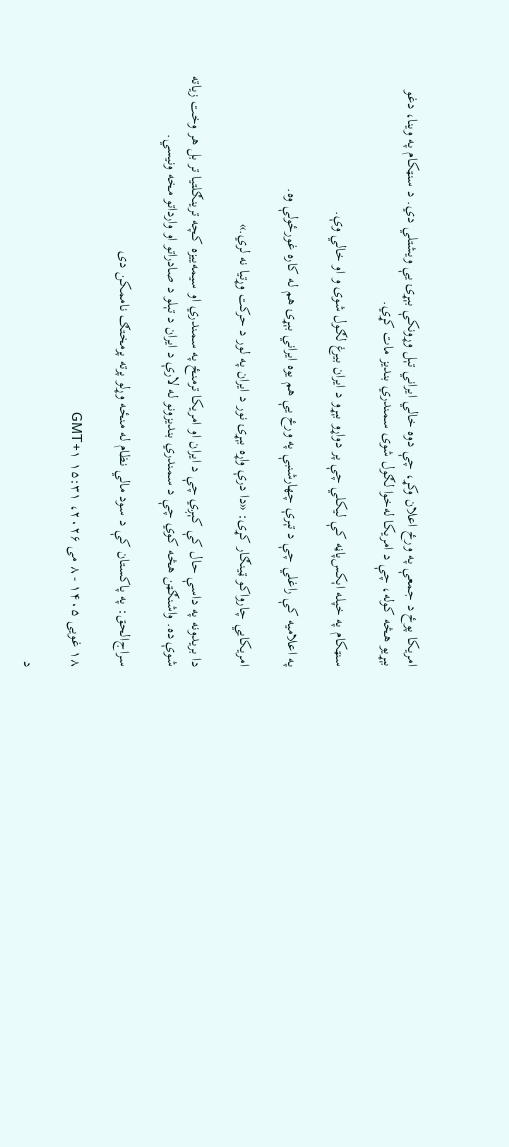امریکا پوځ د جمعې په ورځ اعلان وکړ، چې دوه خالي ایراني تېل وړونکې بېړۍ یې ویشتلي دي. د سنټکام په وینا، دغو بېړیو هڅه کوله، چې د امریکا له‌خوا لګول شوی سمندري بندیز مات کړي.

سنټکام په خپله اېکس‌پاڼه کې لیکلي چې پر دواړو بېړو د ایران بیرغ لګول شوی و او خالي وې.

په اعلامیه کې راغلي چې د تېرې چهارشنبې په ورځ یې هم یوه ایراني بېړۍ هم له کاره غورځولې وه.

امریکايي چارواکو ټینګار کړی: «دا درې واړه بېړۍ نور د ایران په لور د حرکت وړتیا نه لري.»

دا بریدونه په داسې حال کې کېږي چې د ایران او امریکا ترمنځ په سمندري او سیمه‌ییزه کچه ترینګلتیا تر بل هر وخت زیاته شوې ده. واشنګټن هڅه کوي چې د سمندري بندیزونو له لارې د ایران د تېلو د صادراتو او وارداتو مخه ونیسي.

سراج‌الحق: په پاکستان کې د سود مالي نظام له منځه وړلو پرته پرمختګ ناممکن دی

۱۸ غویی ۱۴۰۵ - ۸ می ۲۰۲۶، ۱۵:۳۱ GMT+۱

د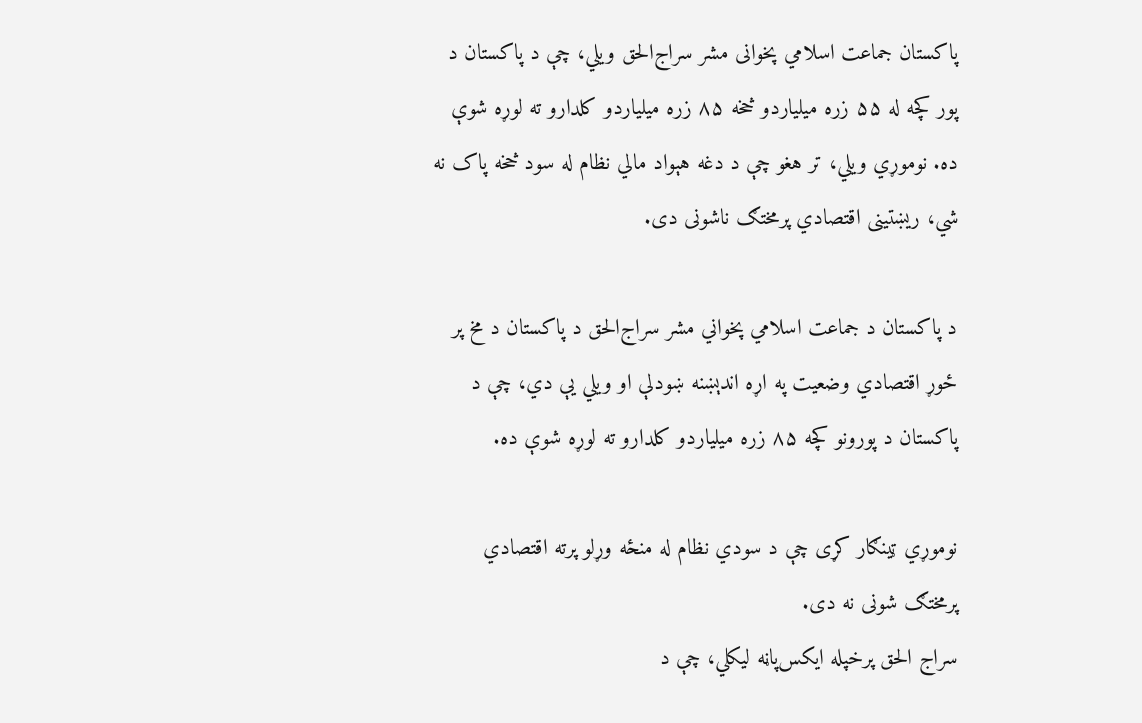پاکستان جماعت اسلامي پخوانی مشر سراج‌الحق ویلي، چې د پاکستان د پور کچه له ۵۵ زره میلیاردو څخه ۸۵ زره میلیاردو کلدارو ته لوړه شوې ده. نوموړي ویلي، تر هغو چې د دغه هېواد مالي نظام له سود څخه پاک نه شي، ریښتینی اقتصادي پرمختګ ناشونی دی.

د پاکستان د جماعت اسلامي پخواني مشر سراج‌الحق د پاکستان د مخ پر ځوړ اقتصادي وضعیت په اړه اندېښنه ښودلې او ویلي یې دي، چې د پاکستان د پورونو کچه ۸۵ زره میلیاردو کلدارو ته لوړه شوې ده.

نوموړي ټینګار کړی چې د سودي نظام له منځه وړلو پرته اقتصادي پرمختګ شونی نه دی.
سراج الحق پرخپله ایکس‌پاڼه لیکلي، چې د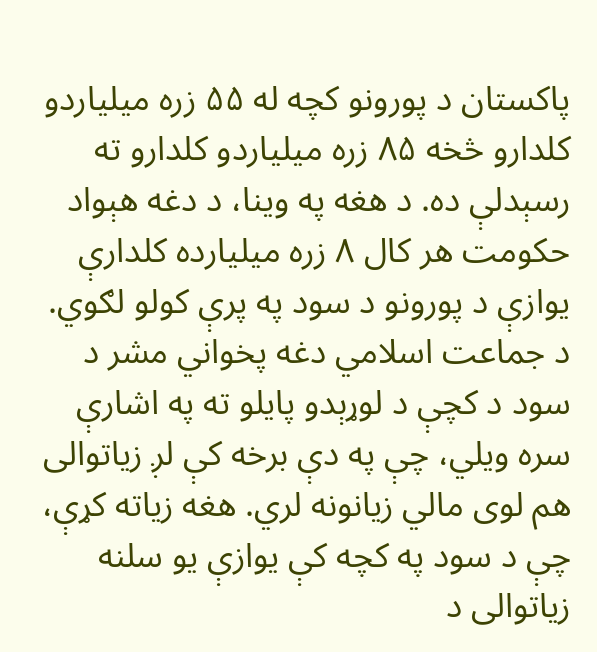پاکستان د پورونو کچه له ۵۵ زره میلیاردو کلدارو څخه ۸۵ زره میلیاردو کلدارو ته رسېدلې ده. د هغه په وینا، د دغه هېواد حکومت هر کال ۸ زره میلیارده کلدارې یوازې د پورونو د سود په پرې کولو لګوي.
د جماعت اسلامي دغه پخواني مشر د سود د کچې د لوړېدو پایلو ته په اشارې سره ویلي، چې په دې برخه کې لږ زیاتوالی هم لوی مالي زیانونه لري. هغه زیاته کړې، چې د سود په کچه کې یوازې یو سلنه زیاتوالی د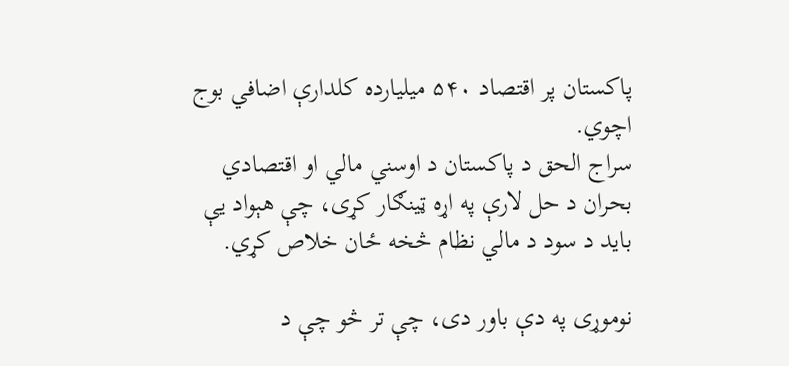پاکستان پر اقتصاد ۵۴۰ میلیارده کلدارې اضافي بوج اچوي.
سراج الحق د پاکستان د اوسني مالي او اقتصادي بحران د حل لارې په اړه ټینګار کړی، چې هېواد یې باید د سود د مالي نظام څخه ځان خلاص کړي.

نوموړی په دې باور دی، چې تر څو چې د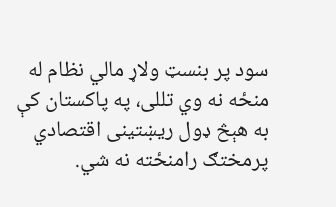سود پر بنسټ ولاړ مالي نظام له منځه نه وي تللی، په پاکستان کې به هېڅ ډول ریښتینی اقتصادي پرمختګ رامنځته نه شي.